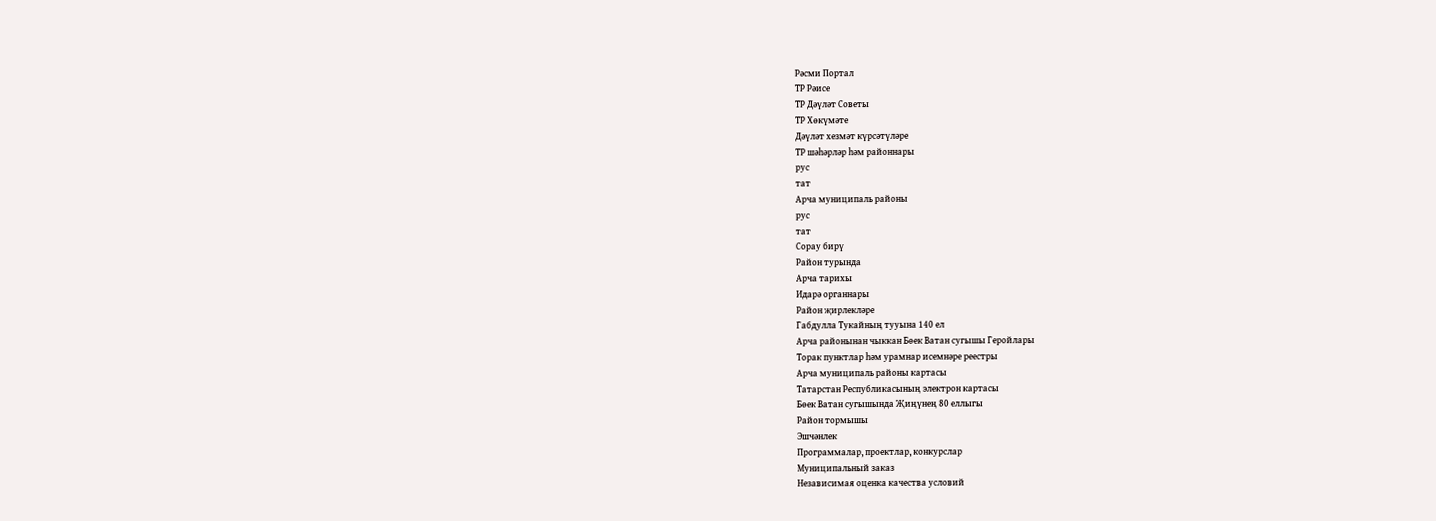Рәсми Портал
ТР Рәисе
ТР Дәүләт Советы
ТР Хөкүмәте
Дәүләт хезмәт күрсәтүләре
ТР шәһәрләр һәм районнары
рус
тат
Арча муниципаль районы
рус
тат
Сорау бирү
Район турында
Арча тарихы
Идарә органнары
Район җирлекләре
Габдулла Тукайның тууына 140 ел
Арча районынан чыккан Бөек Ватан сугышы Геройлары
Торак пунктлар һәм урамнар исемнәре реестры
Арча муниципаль районы картасы
Татарстан Республикасының электрон картасы
Бөек Ватан сугышында Җиңүнең 80 еллыгы
Район тормышы
Эшчәнлек
Программалар, проектлар, конкурслар
Муниципальный заказ
Независимая оценка качества условий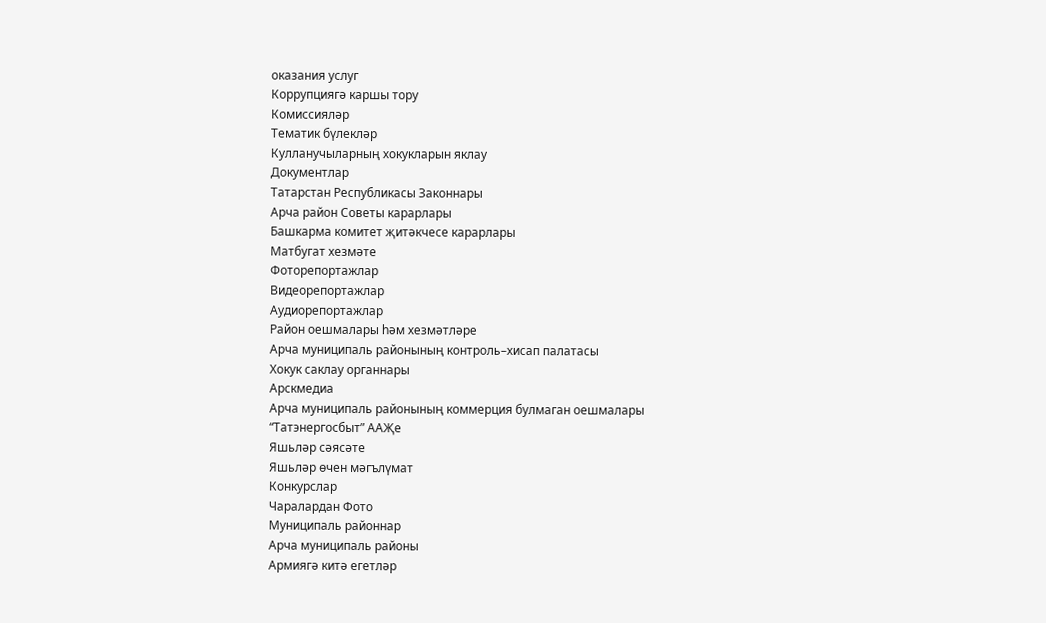оказания услуг
Коррупциягә каршы тору
Комиссияләр
Тематик бүлекләр
Кулланучыларның хокукларын яклау
Документлар
Татарстан Республикасы Законнары
Арча район Советы карарлары
Башкарма комитет җитәкчесе карарлары
Матбугат хезмәте
Фоторепортажлар
Видеорепортажлар
Аудиорепортажлар
Район оешмалары һәм хезмәтләре
Арча муниципаль районының контроль–хисап палатасы
Хокук саклау органнары
Арскмедиа
Арча муниципаль районының коммерция булмаган оешмалары
“Татэнергосбыт” ААҖе
Яшьләр сәясәте
Яшьләр өчен мәгълүмат
Конкурслар
Чаралардан Фото
Муниципаль районнар
Арча муниципаль районы
Армиягә китә егетләр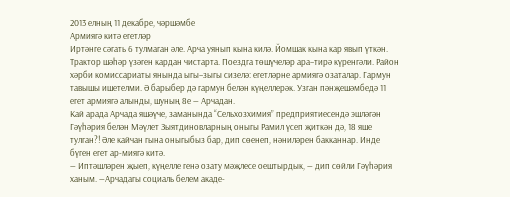2013 елның 11 декабре, чәршәмбе
Армиягә китә егетләр
Иртәнге сәгать 6 тулмаган әле. Арча уянып кына килә. Йомшак кына кар явып үткән. Трактор шәһәр үзәген кардан чистарта. Поездга төшүчеләр ара–тирә күренгәли. Район хәрби комиссариаты янында ыгы–зыгы сизелә: егетләрне армиягә озаталар. Гармун тавышы ишетелми. Ә барыбер дә гармун белән күңеллерәк. Узган пәнҗешәмбедә 11 егет армиягә алынды, шуның 8е — Арчадан.
Кай арада Арчада яшәүче, заманында “Сельхозхимия” предприятиесендә эшләгән Гәүһәрия белән Мәүлет Зыятдиновларның оныгы Рамил үсеп җиткән дә, 18 яше тулган?! Әле кайчан гына оныгыбыз бар, дип сөенеп, нәниләрен бакканнар. Инде бүген егет ар-миягә китә.
— Иптәшләрен җыеп, күңелле генә озату мәҗлесе оештырдык, — дип сөйли Гәүһәрия ханым. —Арчадагы социаль белем акаде-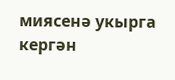миясенә укырга кергән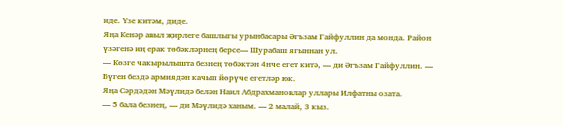иде. Үзе китәм, диде.
Яңа Кенәр авыл җирлеге башлыгы урынбасары Әгъзам Гайфуллин да монда. Район үзәгенә иң ерак төбәкләрнең берсе— Шурабаш ягыннан ул.
— Көзге чакырылышта безнең төбәктән 4нче егет китә, — ди Әгъзам Гайфуллин. — Бүген бездә армиядән качып йөрүче егетләр юк.
Яңа Сәрдәдән Мәүлидә белән Наил Абдрахмановлар уллары Илфатны озата.
— 5 бала безнең, — ди Мәүлидә ханым. — 2 малай, 3 кыз.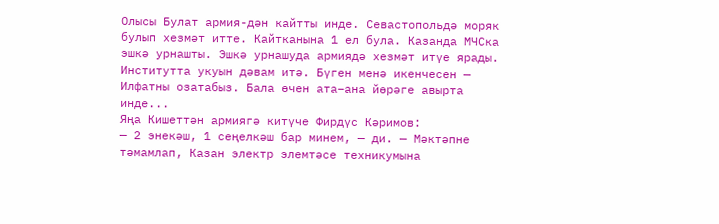Олысы Булат армия-дән кайтты инде. Севастопольдә моряк булып хезмәт итте. Кайтканына 1 ел була. Казанда МЧСка эшкә урнашты. Эшкә урнашуда армиядә хезмәт итүе ярады. Институтта укуын дәвам итә. Бүген менә икенчесен — Илфатны озатабыз. Бала өчен ата–ана йөрәге авырта инде...
Яңа Кишеттән армиягә китүче Фирдүс Кәримов:
— 2 энекәш, 1 сеңелкәш бар минем, — ди. — Мәктәпне тәмамлап, Казан электр элемтәсе техникумына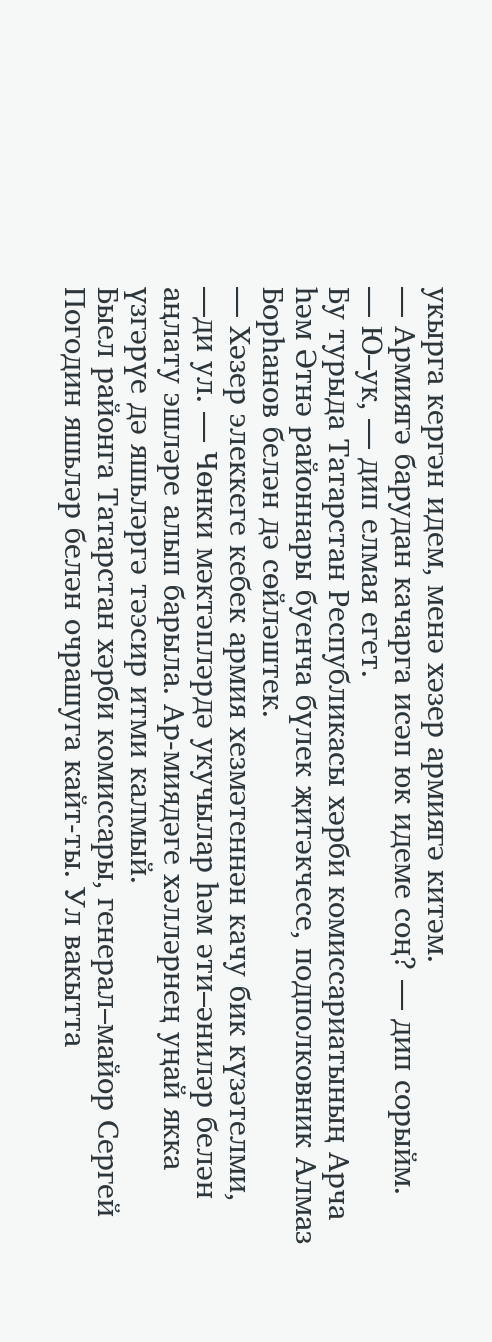укырга кергән идем, менә хәзер армиягә китәм.
— Армиягә барудан качарга исәп юк идеме соң? — дип сорыйм.
— Ю–ук, — дип елмая егет.
Бу турыда Татарстан Республикасы хәрби комиссариатының Арча һәм Әтнә районнары буенча бүлек җитәкчесе, подполковник Алмаз Борһанов белән дә сөйләштек.
— Хәзер элеккеге кебек армия хезмәтеннән качу бик күзәтелми, —ди ул. — Чөнки мәктәпләрдә укучылар һәм әти–әниләр белән аңлату эшләре алып барыла. Ар-миядәге хәлләрнең уңай якка үзгәрүе дә яшьләргә тәэсир итми калмый.
Быел районга Татарстан хәрби комиссары, генерал–майор Сергей Погодин яшьләр белән очрашуга кайт-ты. Ул вакытта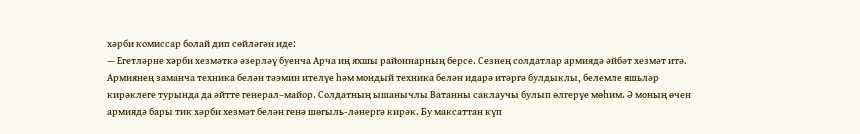хәрби комиссар болай дип сөйләгән иде:
— Егетләрне хәрби хезмәткә әзерләү буенча Арча иң яхшы районнарның берсе. Сезнең солдатлар армиядә әйбәт хезмәт итә.
Армиянең заманча техника белән тәэмин ителүе һәм мондый техника белән идарә итәргә булдыклы, белемле яшьләр кирәклеге турында да әйтте генерал–майор. Солдатның ышанычлы Ватанны саклаучы булып өлгерүе мөһим. Ә моның өчен армиядә бары тик хәрби хезмәт белән генә шөгыль-ләнергә кирәк. Бу максаттан күп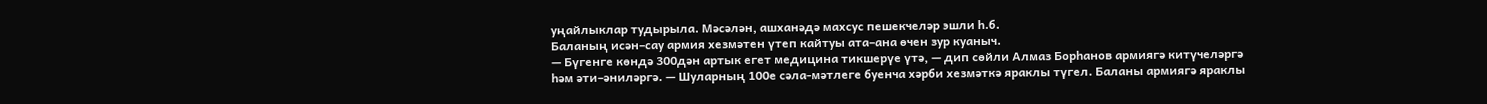уңайлыклар тудырыла. Мәсәлән, ашханәдә махсус пешекчеләр эшли һ.б.
Баланың исән–сау армия хезмәтен үтеп кайтуы ата–ана өчен зур куаныч.
— Бүгенге көндә 300дән артык егет медицина тикшерүе үтә, — дип сөйли Алмаз Борһанов армиягә китүчеләргә һәм әти–әниләргә. — Шуларның 100е сәла-мәтлеге буенча хәрби хезмәткә яраклы түгел. Баланы армиягә яраклы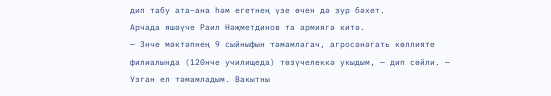дип табу ата–ана һәм егетнең үзе өчен дә зур бәхет.
Арчада яшәүче Раил Нәҗметдинов та армиягә китә.
— 3нче мәктәпнең 9 сыйныфын тәмамлагач, агросәнәгать көллияте филиалында (120нче училищеда) төзүчелеккә укыдым, — дип сөйли. — Узган ел тәмамладым. Вакытны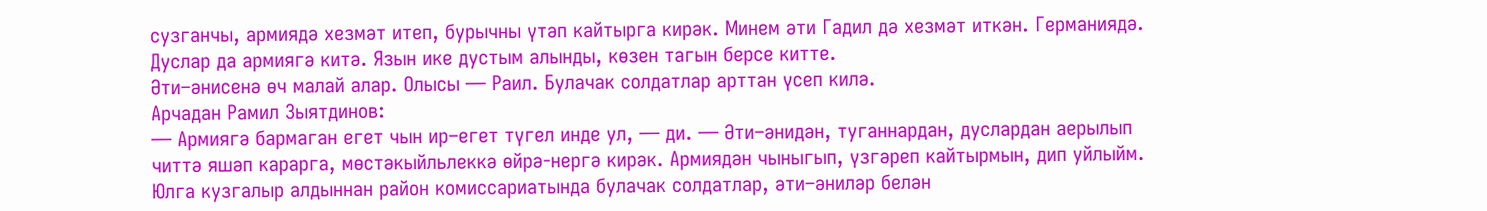сузганчы, армиядә хезмәт итеп, бурычны үтәп кайтырга кирәк. Минем әти Гадил дә хезмәт иткән. Германиядә. Дуслар да армиягә китә. Язын ике дустым алынды, көзен тагын берсе китте.
Әти–әнисенә өч малай алар. Олысы — Раил. Булачак солдатлар арттан үсеп килә.
Арчадан Рамил Зыятдинов:
— Армиягә бармаган егет чын ир–егет түгел инде ул, — ди. — Әти–әнидән, туганнардан, дуслардан аерылып читтә яшәп карарга, мөстәкыйльлеккә өйрә-нергә кирәк. Армиядән чыныгып, үзгәреп кайтырмын, дип уйлыйм.
Юлга кузгалыр алдыннан район комиссариатында булачак солдатлар, әти–әниләр белән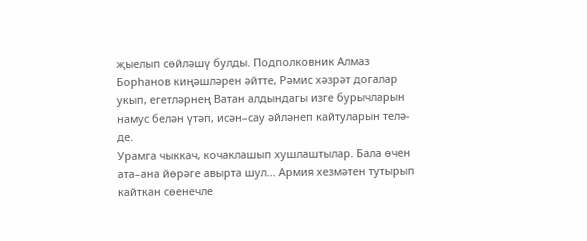җыелып сөйләшү булды. Подполковник Алмаз Борһанов киңәшләрен әйтте, Рәмис хәзрәт догалар укып, егетләрнең Ватан алдындагы изге бурычларын намус белән үтәп, исән–сау әйләнеп кайтуларын телә-де.
Урамга чыккач, кочаклашып хушлаштылар. Бала өчен ата–ана йөрәге авырта шул... Армия хезмәтен тутырып кайткан сөенечле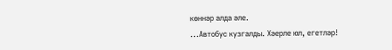көннәр алда әле.
...Автобус кузгалды. Хәерле юл, егетләр!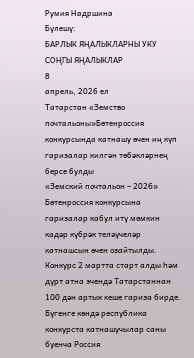Румия Надршина
Бүлешү:
БАРЛЫК ЯҢАЛЫКЛАРНЫ УКУ
СОҢГЫ ЯҢАЛЫКЛАР
8
апрель, 2026 ел
Татарстан «Земство почтальоны»Бөтенроссия конкурсында катнашу өчен иң күп гаризалар килгән төбәкләрнең берсе булды
«Земский почтальон – 2026» Бөтенроссия конкурсына гаризалар кабул итү мөмкин кадәр күбрәк теләүчеләр катнашсын өчен озайтылды. Конкурс 2 мартта старт алды һәм дүрт атна эчендә Татарстаннан 100 дән артык кеше гариза бирде. Бүгенге көндә республика конкурста катнашучылар саны буенча Россия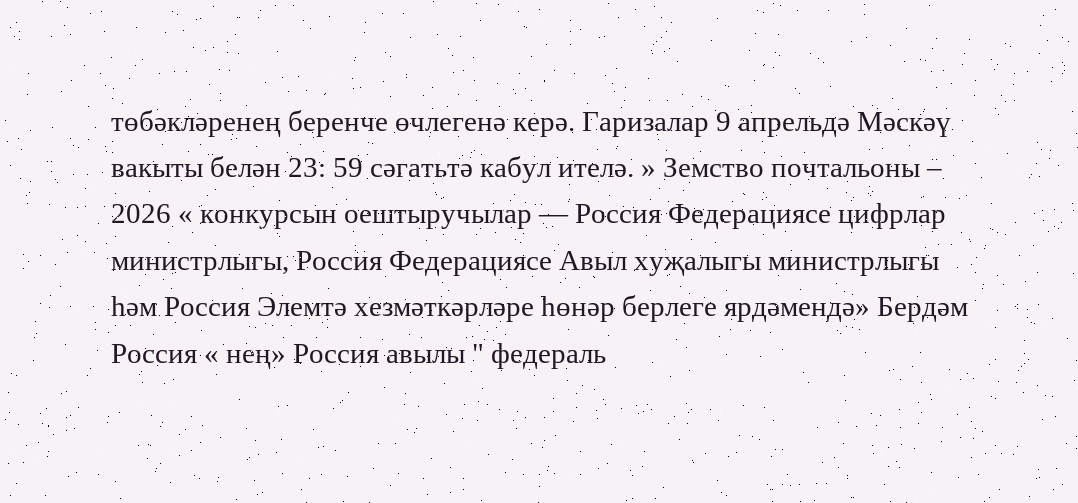төбәкләренең беренче өчлегенә керә. Гаризалар 9 апрельдә Мәскәү вакыты белән 23: 59 сәгатьтә кабул ителә. » Земство почтальоны – 2026 « конкурсын оештыручылар — Россия Федерациясе цифрлар министрлыгы, Россия Федерациясе Авыл хуҗалыгы министрлыгы һәм Россия Элемтә хезмәткәрләре һөнәр берлеге ярдәмендә» Бердәм Россия « нең» Россия авылы " федераль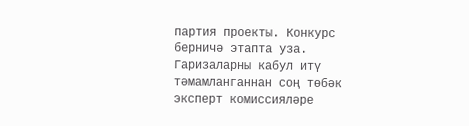партия проекты. Конкурс берничә этапта уза. Гаризаларны кабул итү тәмамланганнан соң төбәк эксперт комиссияләре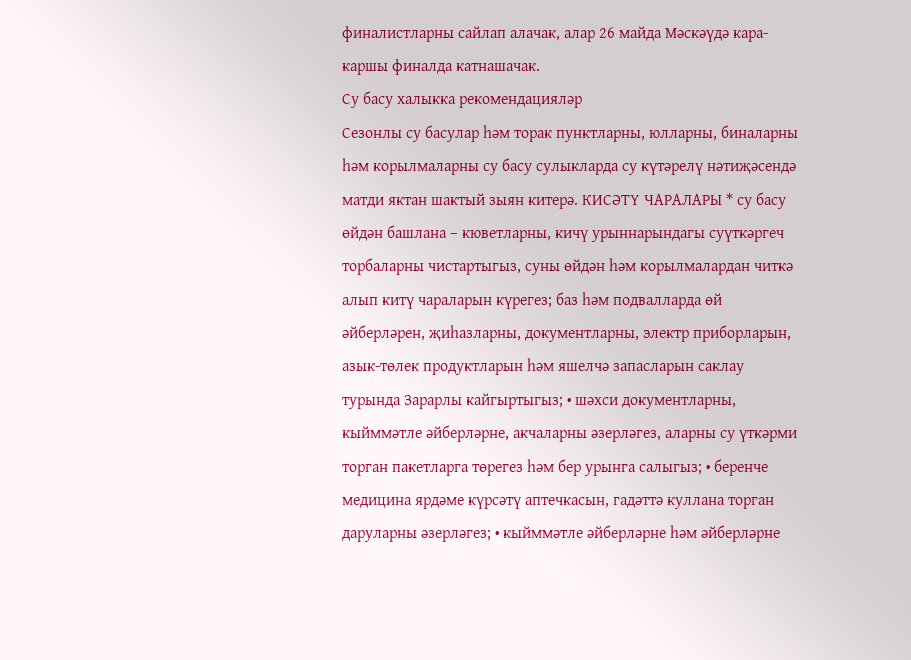финалистларны сайлап алачак, алар 26 майда Мәскәүдә кара-каршы финалда катнашачак.
Су басу халыкка рекомендацияләр
Сезонлы су басулар һәм торак пунктларны, юлларны, биналарны һәм корылмаларны су басу сулыкларда су күтәрелү нәтиҗәсендә матди яктан шактый зыян китерә. КИСӘТҮ ЧАРАЛАРЫ * су басу өйдән башлана – кюветларны, кичү урыннарындагы суүткәргеч торбаларны чистартыгыз, суны өйдән һәм корылмалардан читкә алып китү чараларын күрегез; баз һәм подвалларда өй әйберләрен, җиһазларны, документларны, электр приборларын, азык-төлек продуктларын һәм яшелчә запасларын саклау турында Зарарлы кайгыртыгыз; • шәхси документларны, кыйммәтле әйберләрне, акчаларны әзерләгез, аларны су үткәрми торган пакетларга төрегез һәм бер урынга салыгыз; • беренче медицина ярдәме күрсәтү аптечкасын, гадәттә куллана торган даруларны әзерләгез; • кыйммәтле әйберләрне һәм әйберләрне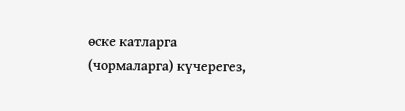өске катларга (чормаларга) күчерегез,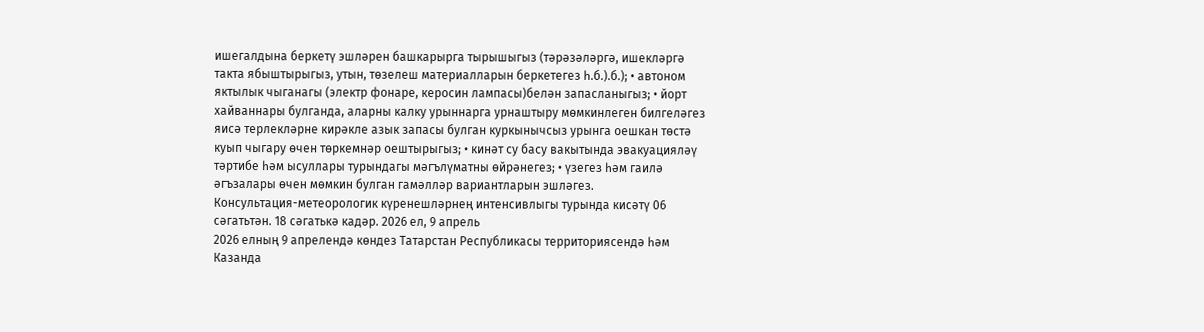ишегалдына беркетү эшләрен башкарырга тырышыгыз (тәрәзәләргә, ишекләргә такта ябыштырыгыз, утын, төзелеш материалларын беркетегез һ.б.).б.); • автоном яктылык чыганагы (электр фонаре, керосин лампасы)белән запасланыгыз; • йорт хайваннары булганда, аларны калку урыннарга урнаштыру мөмкинлеген билгеләгез яисә терлекләрне кирәкле азык запасы булган куркынычсыз урынга оешкан төстә куып чыгару өчен төркемнәр оештырыгыз; • кинәт су басу вакытында эвакуацияләү тәртибе һәм ысуллары турындагы мәгълүматны өйрәнегез; • үзегез һәм гаилә әгъзалары өчен мөмкин булган гамәлләр вариантларын эшләгез.
Консультация-метеорологик күренешләрнең интенсивлыгы турында кисәтү 06 сәгатьтән. 18 сәгатькә кадәр. 2026 ел, 9 апрель
2026 елның 9 апрелендә көндез Татарстан Республикасы территориясендә һәм Казанда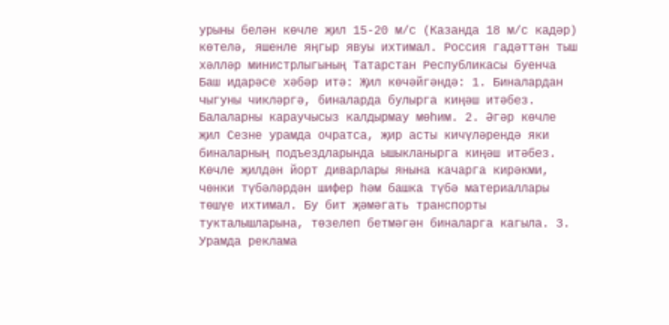урыны белән көчле җил 15-20 м/с (Казанда 18 м/с кадәр) көтелә, яшенле яңгыр явуы ихтимал. Россия гадәттән тыш хәлләр министрлыгының Татарстан Республикасы буенча Баш идарәсе хәбәр итә: Җил көчәйгәндә: 1. Биналардан чыгуны чикләргә, биналарда булырга киңәш итәбез. Балаларны караучысыз калдырмау мөһим. 2. Әгәр көчле җил Сезне урамда очратса, җир асты кичүләрендә яки биналарның подъездларында ышыкланырга киңәш итәбез. Көчле җилдән йорт диварлары янына качарга кирәкми, чөнки түбәләрдән шифер һәм башка түбә материаллары төшүе ихтимал. Бу бит җәмәгать транспорты тукталышларына, төзелеп бетмәгән биналарга кагыла. 3. Урамда реклама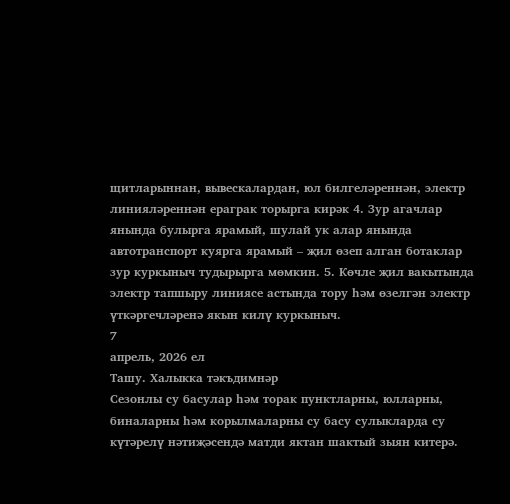щитларыннан, вывескалардан, юл билгеләреннән, электр линияләреннән ераграк торырга кирәк 4. Зур агачлар янында булырга ярамый, шулай ук алар янында автотранспорт куярга ярамый – җил өзеп алган ботаклар зур куркыныч тудырырга мөмкин. 5. Көчле җил вакытында электр тапшыру линиясе астында тору һәм өзелгән электр үткәргечләренә якын килү куркыныч.
7
апрель, 2026 ел
Ташу. Халыкка тәкъдимнәр
Сезонлы су басулар һәм торак пунктларны, юлларны, биналарны һәм корылмаларны су басу сулыкларда су күтәрелү нәтиҗәсендә матди яктан шактый зыян китерә.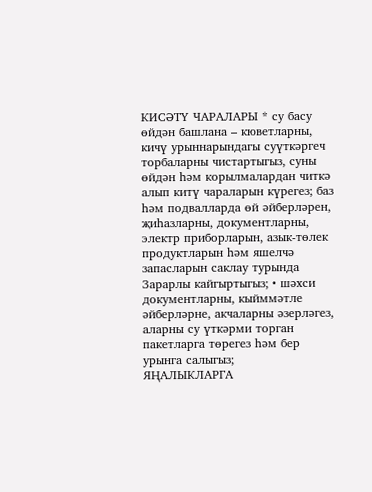КИСӘТҮ ЧАРАЛАРЫ * су басу өйдән башлана – кюветларны, кичү урыннарындагы суүткәргеч торбаларны чистартыгыз, суны өйдән һәм корылмалардан читкә алып китү чараларын күрегез; баз һәм подвалларда өй әйберләрен, җиһазларны, документларны, электр приборларын, азык-төлек продуктларын һәм яшелчә запасларын саклау турында Зарарлы кайгыртыгыз; • шәхси документларны, кыйммәтле әйберләрне, акчаларны әзерләгез, аларны су үткәрми торган пакетларга төрегез һәм бер урынга салыгыз;
ЯҢАЛЫКЛАРГА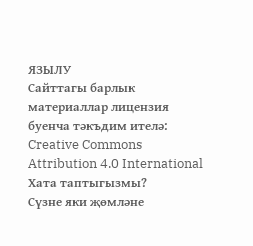ЯЗЫЛУ
Сайттагы барлык материаллар лицензия буенча тәкъдим ителә:
Creative Commons Attribution 4.0 International
Хата таптыгызмы?
Сүзне яки җөмләне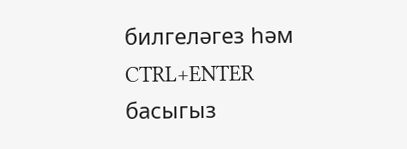билгеләгез һәм CTRL+ENTER басыгыз